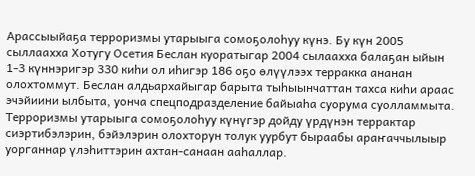Арассыыйаҕа терроризмы утарыыга сомоҕолоһуу күнэ. Бу күн 2005 сыллаахха Хотугу Осетия Беслан куоратыгар 2004 сылаахха балаҕан ыйын 1-3 күннэригэр 330 киһи ол иһигэр 186 оҕо өлүүлээх терракка ананан олохтоммут. Беслан алдьархайыгар барыта тыһыынчаттан тахса киһи араас эчэйиини ылбыта, уонча спецподразделение байыаһа суорума суолламмыта.
Терроризмы утарыыга сомоҕолоһуу күнүгэр дойду үрдүнэн террактар сиэртибэлэрин, бэйэлэрин олохторун толук уурбут быраабы араҥаччылыыр уорганнар үлэһиттэрин ахтан-санаан ааһаллар.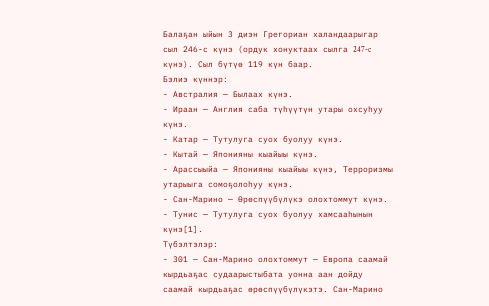Балаҕан ыйын 3 диэн Грегориан халандаарыгар сыл 246-с күнэ (ордук хонуктаах сылга 247-c күнэ). Сыл бүтүө 119 күн баар.
Бэлиэ күннэр:
- Австралия — Былаах күнэ.
- Ираан — Англия саба түһүүтүн утары охсуһуу күнэ.
- Катар — Тутулуга суох буолуу күнэ.
- Кытай — Японияны кыайыы күнэ.
- Арассыыйа — Японияны кыайыы күнэ, Терроризмы утарыыга сомоҕолоһуу күнэ.
- Сан-Марино — Өрөспүүбүлүкэ олохтоммут күнэ.
- Тунис — Тутулуга суох буолуу хамсааһынын күнэ[1].
Түбэлтэлэр:
- 301 — Сан-Марино олохтоммут — Европа саамай кырдьаҕас судаарыстыбата уонна аан дойду саамай кырдьаҕас өрөспүүбүлүкэтэ. Сан-Марино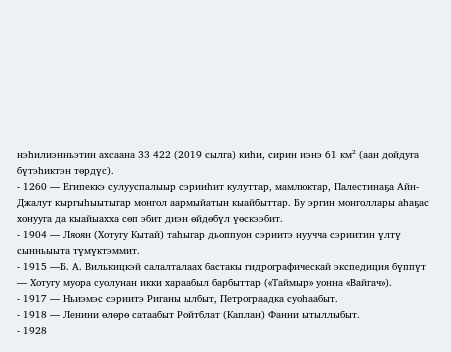нэһилиэнньэтин ахсаана 33 422 (2019 сылга) киһи, сирин иэнэ 61 км² (аан дойдуга бүтэһиктэн төрдүс).
- 1260 — Египеккэ сулууспалыыр сэрииһит кулуттар, мамлюктар, Палестинаҕа Айн-Джалут кыргыһыытыгар монгол аармыйатын кыайбыттар. Бу эргин монголлары аһаҕас хонууга да кыайыахха сөп эбит диэн өйдөбүл үөскээбит.
- 1904 — Ляоян (Хотугу Кытай) таһыгар дьоппуон сэриитэ нуучча сэриитин үлтү сынньыыта түмүктэммит.
- 1915 —Б. А. Вилькицкэй салалталаах бастакы гидрографическай экспедиция бүппүт — Хотугу муора суолунан икки хараабыл барбыттар («Таймыр» уонна «Вайгач»).
- 1917 — Ньиэмэс сэриитэ Риганы ылбыт, Петрограадка суоһаабыт.
- 1918 — Ленини өлөрө сатаабыт Ройтблат (Каплан) Фанни ытыллыбыт.
- 1928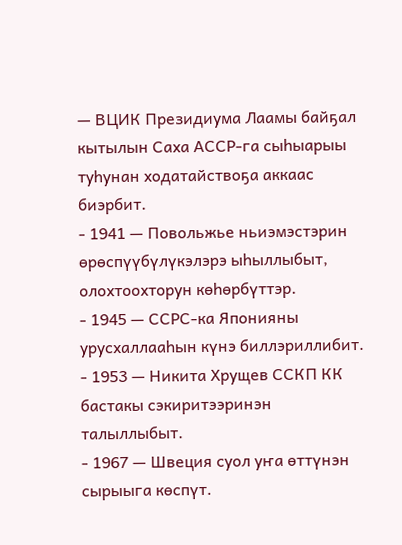— ВЦИК Президиума Лаамы байҕал кытылын Саха АССР-га сыһыарыы туһунан ходатайствоҕа аккаас биэрбит.
- 1941 — Повольжье ньиэмэстэрин өрөспүүбүлүкэлэрэ ыһыллыбыт, олохтоохторун көһөрбүттэр.
- 1945 — ССРС-ка Японияны урусхаллааһын күнэ биллэриллибит.
- 1953 — Никита Хрущев ССКП КК бастакы сэкиритээринэн талыллыбыт.
- 1967 — Швеция суол уҥа өттүнэн сырыыга көспүт.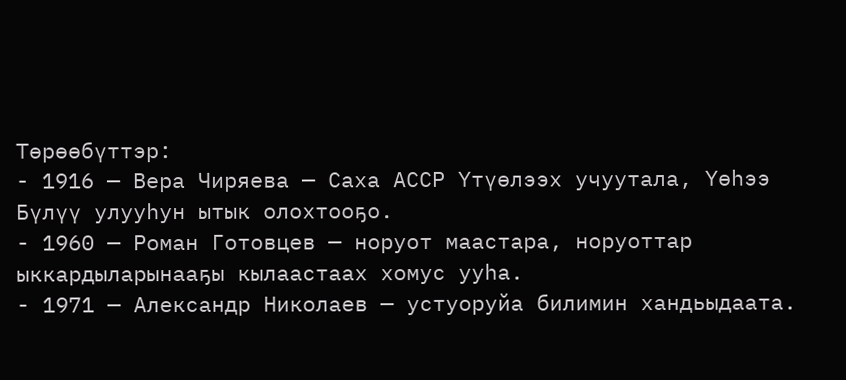Төрөөбүттэр:
- 1916 — Вера Чиряева — Саха АССР Үтүөлээх учуутала, Yөhээ Бүлүү улууhун ытык олохтооҕо.
- 1960 — Роман Готовцев — норуот маастара, норуоттар ыккардыларынааҕы кылаастаах хомус ууһа.
- 1971 — Александр Николаев — устуоруйа билимин хандьыдаата.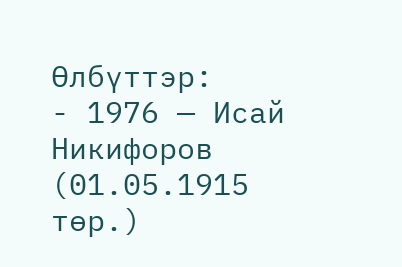Өлбүттэр:
- 1976 — Исай Никифоров (01.05.1915 төр.)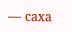— саха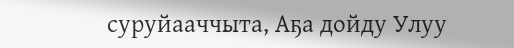суруйааччыта, Аҕа дойду Улуу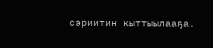сэриитин кыттыылааҕа.